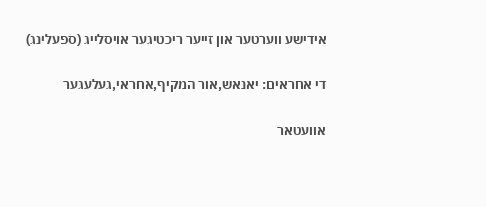אידישע ווערטער און זייער ריכטיגער אויסלייג (ספעלינג)

די אחראים: יאנאש,אור המקיף,אחראי,געלעגער

אוועטאר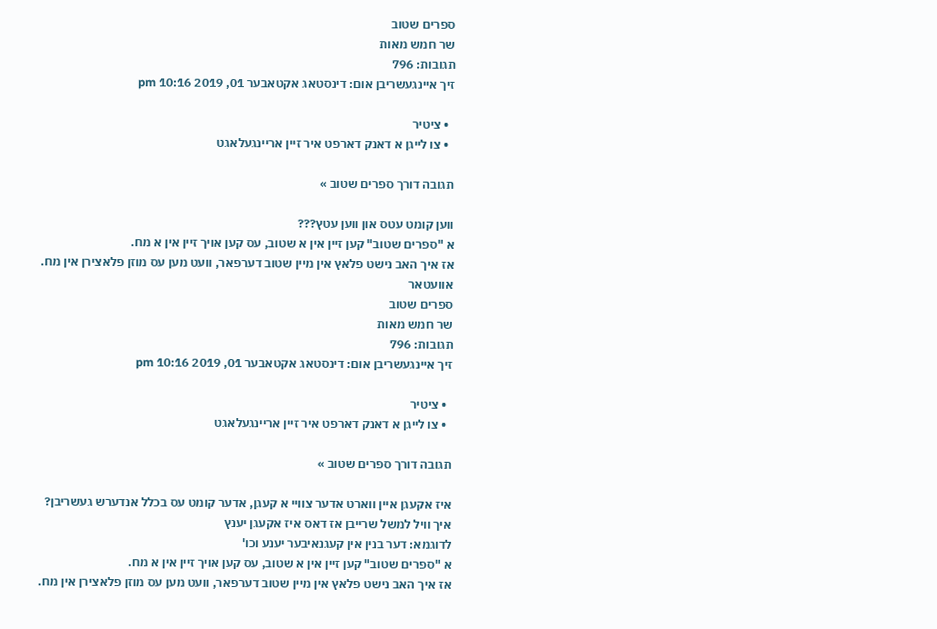ספרים שטוב
שר חמש מאות
תגובות: 796
זיך איינגעשריבן אום: דינסטאג אקטאבער 01, 2019 10:16 pm

  • ציטיר
  • צו לייגן א דאנק דארפט איר זיין אריינגעלאגט

תגובה דורך ספרים שטוב »

ווען קומט עטס און ווען עטץ???
א "ספרים שטוב" קען זיין אין א שטוב, עס קען אויך זיין אין א מח.
אז איך האב נישט פלאץ אין מיין שטוב דערפאר, וועט מען עס מוזן פלאצירן אין מח.
אוועטאר
ספרים שטוב
שר חמש מאות
תגובות: 796
זיך איינגעשריבן אום: דינסטאג אקטאבער 01, 2019 10:16 pm

  • ציטיר
  • צו לייגן א דאנק דארפט איר זיין אריינגעלאגט

תגובה דורך ספרים שטוב »

איז אקעגן איין ווארט אדער צוויי א קעגן, אדער קומט עס בכלל אנדערש געשריבן?
איך וויל למשל שרייבן אז דאס איז אקעגן יענץ
לדוגמא: דער בנין אין קעגנאיבער יענע וכו'
א "ספרים שטוב" קען זיין אין א שטוב, עס קען אויך זיין אין א מח.
אז איך האב נישט פלאץ אין מיין שטוב דערפאר, וועט מען עס מוזן פלאצירן אין מח.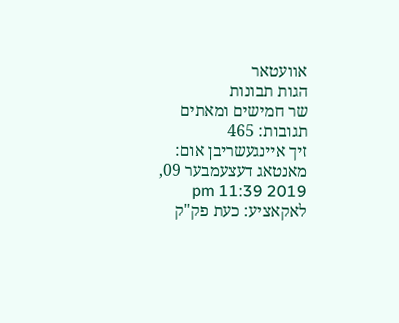אוועטאר
הגות תבונות
שר חמישים ומאתים
תגובות: 465
זיך איינגעשריבן אום: מאנטאג דעצעמבער 09, 2019 11:39 pm
לאקאציע: כעת פק"ק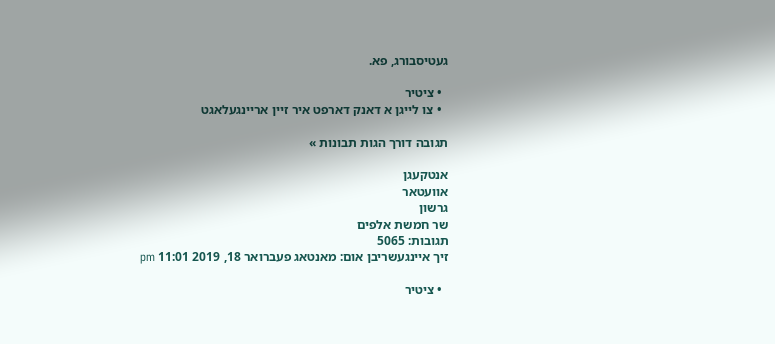געטיסבורג, פא.

  • ציטיר
  • צו לייגן א דאנק דארפט איר זיין אריינגעלאגט

תגובה דורך הגות תבונות »

אנטקעגן
אוועטאר
גרשון
שר חמשת אלפים
תגובות: 5065
זיך איינגעשריבן אום: מאנטאג פעברואר 18, 2019 11:01 pm

  • ציטיר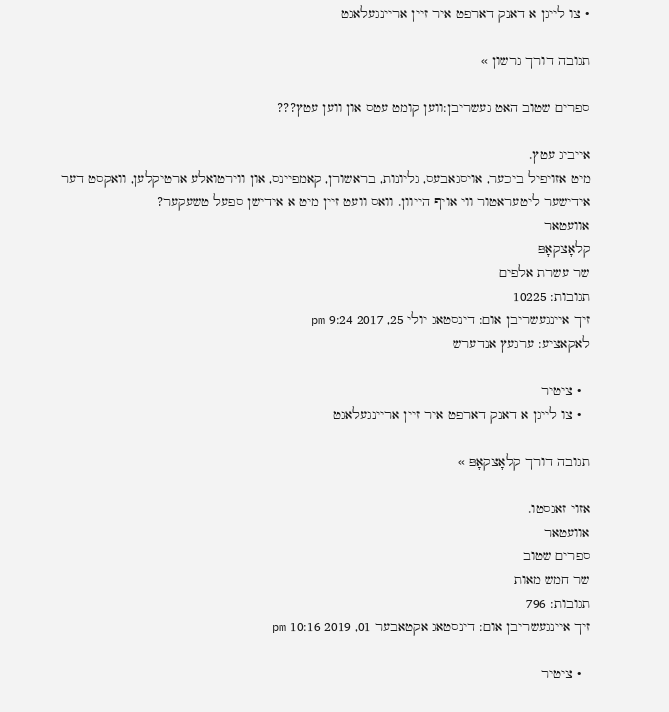• צו לייגן א דאנק דארפט איר זיין אריינגעלאגט

תגובה דורך גרשון »

ספרים שטוב האט געשריבן:ווען קומט עטס און ווען עטץ???

אייביג עטץ.
מיט אזויפיל ביכער, אויסגאבעס, גליונות, בראשורן, קאמפיינס, און ווירטואלע ארטיקלען, וואקסט דער אידישער ליטעראטור ווי אויף הייוון. וואס וועט זיין מיט א אידישן ספעל טשעקער?
אוועטאר
קלאָצקאָפּ
שר עשרת אלפים
תגובות: 10225
זיך איינגעשריבן אום: דינסטאג יולי 25, 2017 9:24 pm
לאקאציע: ערגעץ אנדערש

  • ציטיר
  • צו לייגן א דאנק דארפט איר זיין אריינגעלאגט

תגובה דורך קלאָצקאָפּ »

אזוי זאגסטו.
אוועטאר
ספרים שטוב
שר חמש מאות
תגובות: 796
זיך איינגעשריבן אום: דינסטאג אקטאבער 01, 2019 10:16 pm

  • ציטיר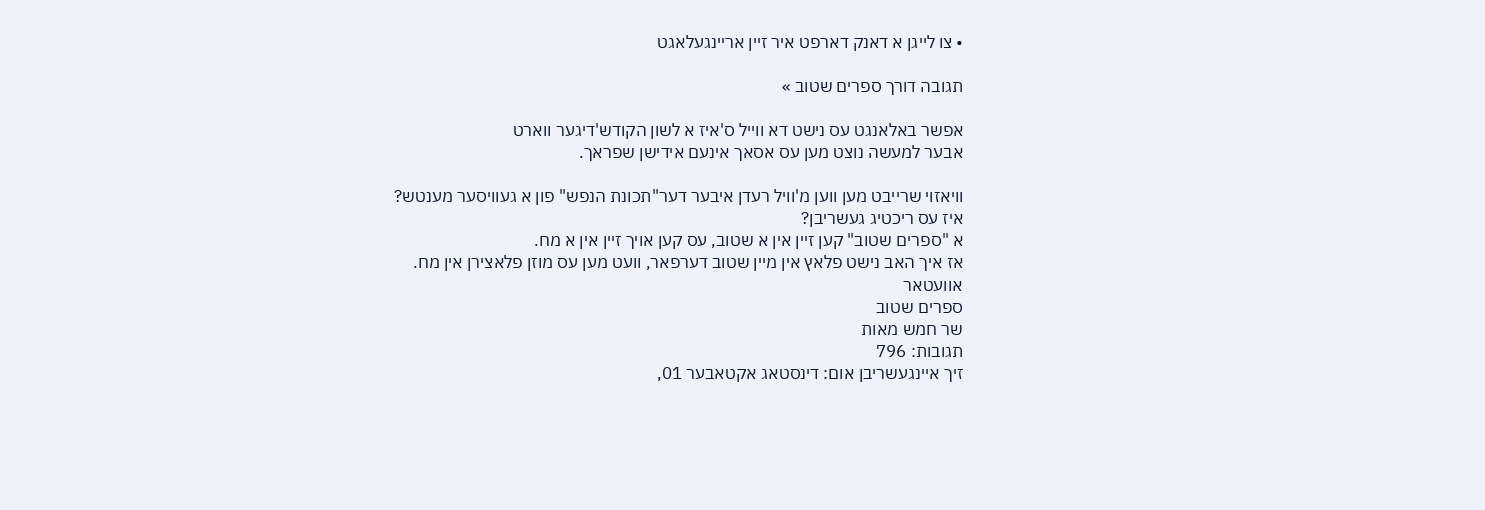• צו לייגן א דאנק דארפט איר זיין אריינגעלאגט

תגובה דורך ספרים שטוב »

אפשר באלאנגט עס נישט דא ווייל ס'איז א לשון הקודש'דיגער ווארט
אבער למעשה נוצט מען עס אסאך אינעם אידישן שפראך.

וויאזוי שרייבט מען ווען מ'וויל רעדן איבער דער"תכונת הנפש" פון א געוויסער מענטש?
איז עס ריכטיג געשריבן?
א "ספרים שטוב" קען זיין אין א שטוב, עס קען אויך זיין אין א מח.
אז איך האב נישט פלאץ אין מיין שטוב דערפאר, וועט מען עס מוזן פלאצירן אין מח.
אוועטאר
ספרים שטוב
שר חמש מאות
תגובות: 796
זיך איינגעשריבן אום: דינסטאג אקטאבער 01,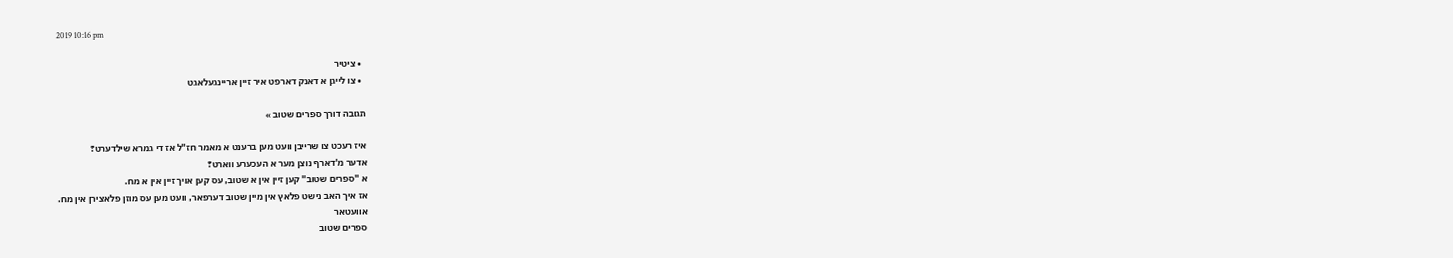2019 10:16 pm

  • ציטיר
  • צו לייגן א דאנק דארפט איר זיין אריינגעלאגט

תגובה דורך ספרים שטוב »

איז רעכט צו שרייבן וועט מען ברענט א מאמר חז"ל אז די גמרא שילדערט?
אדער מ'דארף נוצן מער א העכערע ווארט?
א "ספרים שטוב" קען זיין אין א שטוב, עס קען אויך זיין אין א מח.
אז איך האב נישט פלאץ אין מיין שטוב דערפאר, וועט מען עס מוזן פלאצירן אין מח.
אוועטאר
ספרים שטוב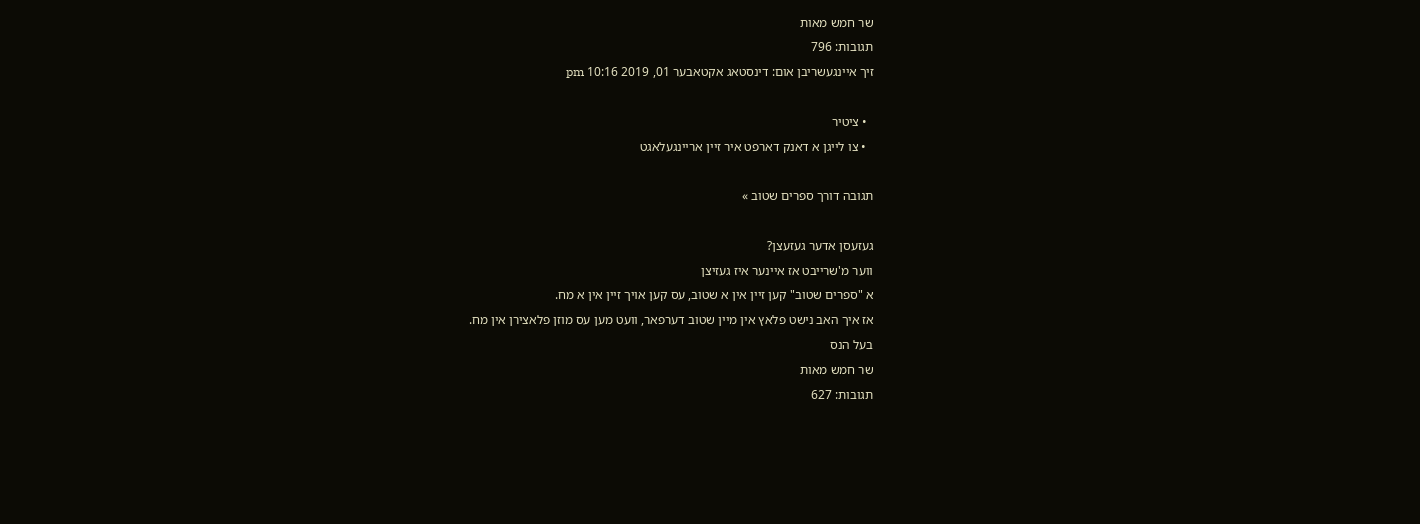שר חמש מאות
תגובות: 796
זיך איינגעשריבן אום: דינסטאג אקטאבער 01, 2019 10:16 pm

  • ציטיר
  • צו לייגן א דאנק דארפט איר זיין אריינגעלאגט

תגובה דורך ספרים שטוב »

געזעסן אדער געזעצן?
ווער מ'שרייבט אז איינער איז געזיצן
א "ספרים שטוב" קען זיין אין א שטוב, עס קען אויך זיין אין א מח.
אז איך האב נישט פלאץ אין מיין שטוב דערפאר, וועט מען עס מוזן פלאצירן אין מח.
בעל הנס
שר חמש מאות
תגובות: 627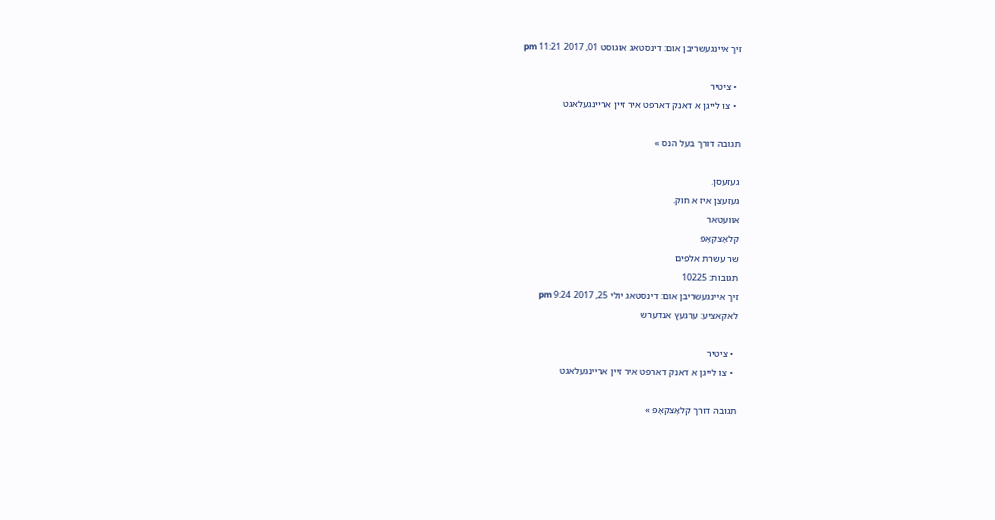זיך איינגעשריבן אום: דינסטאג אוגוסט 01, 2017 11:21 pm

  • ציטיר
  • צו לייגן א דאנק דארפט איר זיין אריינגעלאגט

תגובה דורך בעל הנס »

געזעסן.
געזעצן איז א חוק.
אוועטאר
קלאָצקאָפּ
שר עשרת אלפים
תגובות: 10225
זיך איינגעשריבן אום: דינסטאג יולי 25, 2017 9:24 pm
לאקאציע: ערגעץ אנדערש

  • ציטיר
  • צו לייגן א דאנק דארפט איר זיין אריינגעלאגט

תגובה דורך קלאָצקאָפּ »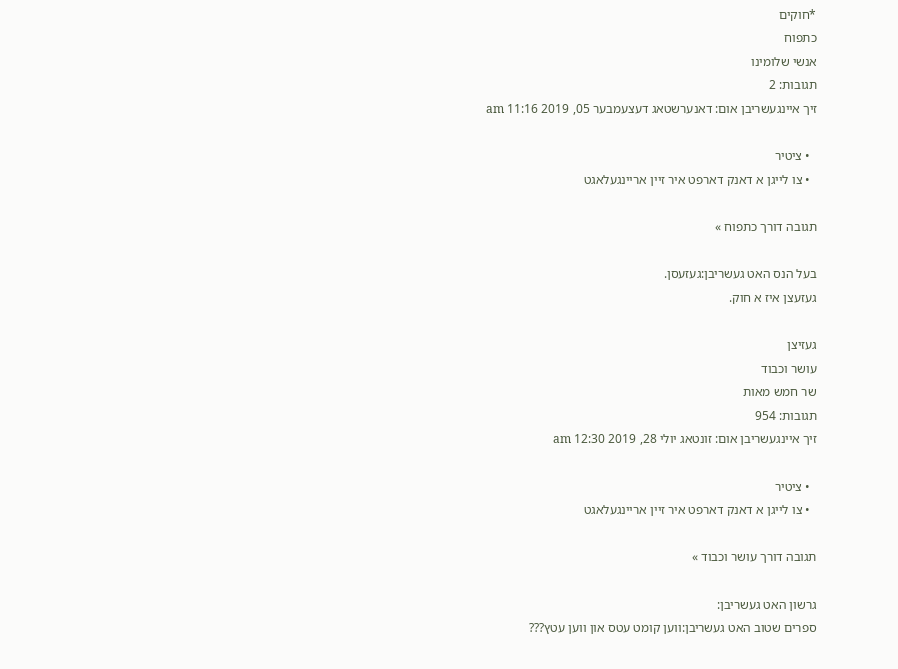*חוקים
כתפוח
אנשי שלומינו
תגובות: 2
זיך איינגעשריבן אום: דאנערשטאג דעצעמבער 05, 2019 11:16 am

  • ציטיר
  • צו לייגן א דאנק דארפט איר זיין אריינגעלאגט

תגובה דורך כתפוח »

בעל הנס האט געשריבן:געזעסן.
געזעצן איז א חוק.

געזיצן
עושר וכבוד
שר חמש מאות
תגובות: 954
זיך איינגעשריבן אום: זונטאג יולי 28, 2019 12:30 am

  • ציטיר
  • צו לייגן א דאנק דארפט איר זיין אריינגעלאגט

תגובה דורך עושר וכבוד »

גרשון האט געשריבן:
ספרים שטוב האט געשריבן:ווען קומט עטס און ווען עטץ???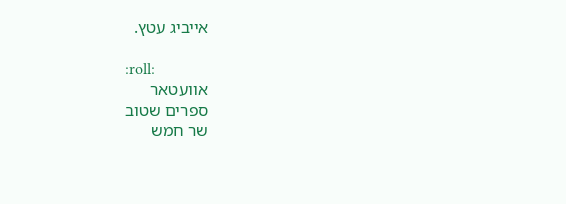אייביג עטץ.

:roll:
אוועטאר
ספרים שטוב
שר חמש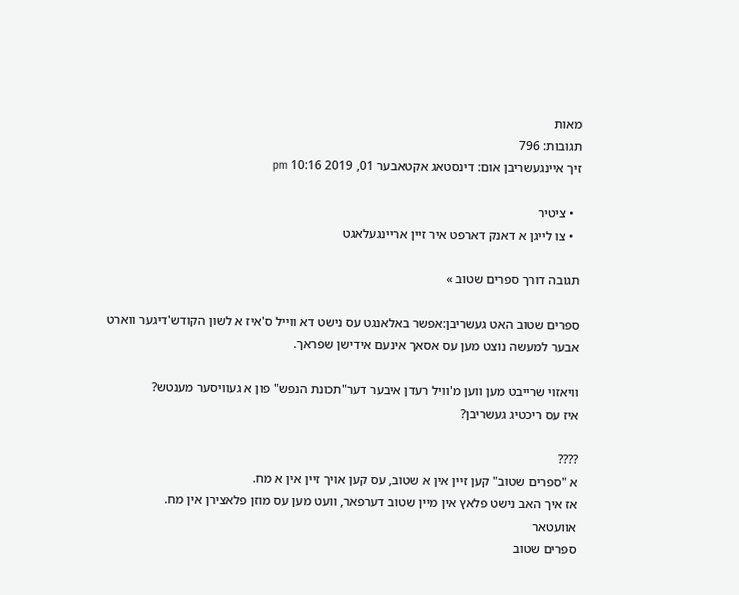מאות
תגובות: 796
זיך איינגעשריבן אום: דינסטאג אקטאבער 01, 2019 10:16 pm

  • ציטיר
  • צו לייגן א דאנק דארפט איר זיין אריינגעלאגט

תגובה דורך ספרים שטוב »

ספרים שטוב האט געשריבן:אפשר באלאנגט עס נישט דא ווייל ס'איז א לשון הקודש'דיגער ווארט
אבער למעשה נוצט מען עס אסאך אינעם אידישן שפראך.

וויאזוי שרייבט מען ווען מ'וויל רעדן איבער דער"תכונת הנפש" פון א געוויסער מענטש?
איז עס ריכטיג געשריבן?

????
א "ספרים שטוב" קען זיין אין א שטוב, עס קען אויך זיין אין א מח.
אז איך האב נישט פלאץ אין מיין שטוב דערפאר, וועט מען עס מוזן פלאצירן אין מח.
אוועטאר
ספרים שטוב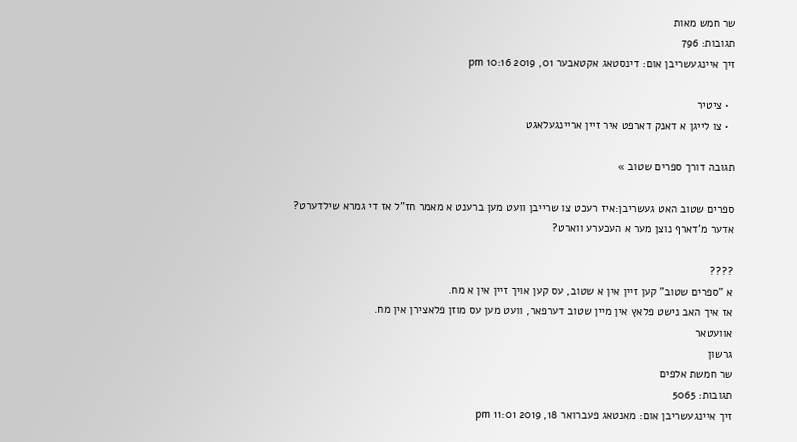שר חמש מאות
תגובות: 796
זיך איינגעשריבן אום: דינסטאג אקטאבער 01, 2019 10:16 pm

  • ציטיר
  • צו לייגן א דאנק דארפט איר זיין אריינגעלאגט

תגובה דורך ספרים שטוב »

ספרים שטוב האט געשריבן:איז רעכט צו שרייבן וועט מען ברענט א מאמר חז"ל אז די גמרא שילדערט?
אדער מ'דארף נוצן מער א העכערע ווארט?

????
א "ספרים שטוב" קען זיין אין א שטוב, עס קען אויך זיין אין א מח.
אז איך האב נישט פלאץ אין מיין שטוב דערפאר, וועט מען עס מוזן פלאצירן אין מח.
אוועטאר
גרשון
שר חמשת אלפים
תגובות: 5065
זיך איינגעשריבן אום: מאנטאג פעברואר 18, 2019 11:01 pm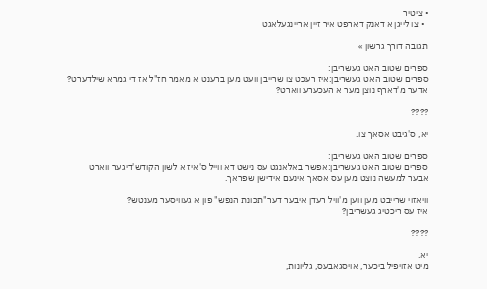• ציטיר
  • צו לייגן א דאנק דארפט איר זיין אריינגעלאגט

תגובה דורך גרשון »

ספרים שטוב האט געשריבן:
ספרים שטוב האט געשריבן:איז רעכט צו שרייבן וועט מען ברענט א מאמר חז"ל אז די גמרא שילדערט?
אדער מ'דארף נוצן מער א העכערע ווארט?

????

יא, ס'גיבט אסאך צו.

ספרים שטוב האט געשריבן:
ספרים שטוב האט געשריבן:אפשר באלאנגט עס נישט דא ווייל ס'איז א לשון הקודש'דיגער ווארט
אבער למעשה נוצט מען עס אסאך אינעם אידישן שפראך.

וויאזוי שרייבט מען ווען מ'וויל רעדן איבער דער"תכונת הנפש" פון א געוויסער מענטש?
איז עס ריכטיג געשריבן?

????

יא.
מיט אזויפיל ביכער, אויסגאבעס, גליונות,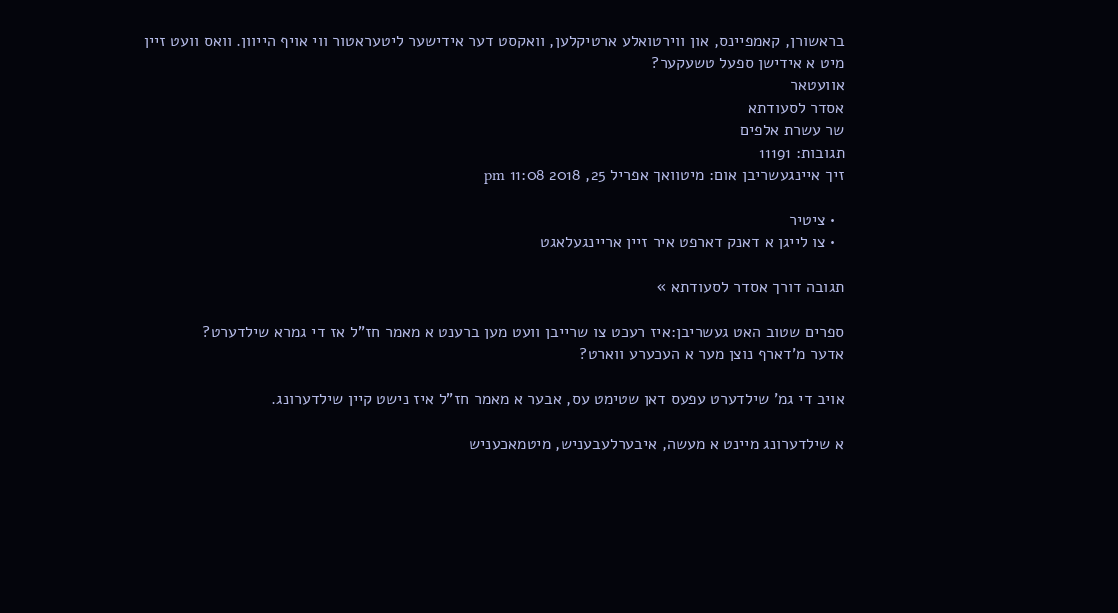בראשורן, קאמפיינס, און ווירטואלע ארטיקלען, וואקסט דער אידישער ליטעראטור ווי אויף הייוון. וואס וועט זיין מיט א אידישן ספעל טשעקער?
אוועטאר
אסדר לסעודתא
שר עשרת אלפים
תגובות: 11191
זיך איינגעשריבן אום: מיטוואך אפריל 25, 2018 11:08 pm

  • ציטיר
  • צו לייגן א דאנק דארפט איר זיין אריינגעלאגט

תגובה דורך אסדר לסעודתא »

ספרים שטוב האט געשריבן:איז רעכט צו שרייבן וועט מען ברענט א מאמר חז"ל אז די גמרא שילדערט?
אדער מ'דארף נוצן מער א העכערע ווארט?

אויב די גמ' שילדערט עפעס דאן שטימט עס, אבער א מאמר חז"ל איז נישט קיין שילדערונג.

א שילדערונג מיינט א מעשה, איבערלעבעניש, מיטמאכעניש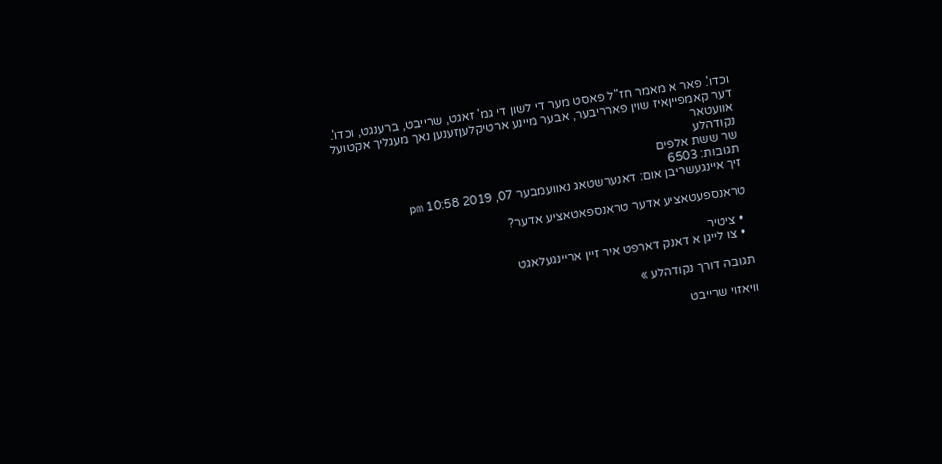וכדו'. פאר א מאמר חז"ל פאסט מער די לשון די גמ' זאגט, שרייבט, ברענגט, וכדו'.
דער קאמפייןאיז שוין פארריבער, אבער מיינע ארטיקלעןזענען נאך מעגליך אקטועל
אוועטאר
נקודהלע
שר ששת אלפים
תגובות: 6503
זיך איינגעשריבן אום: דאנערשטאג נאוועמבער 07, 2019 10:58 pm

טראנספעטאציע אדער טראנספאטאציע אדער?

  • ציטיר
  • צו לייגן א דאנק דארפט איר זיין אריינגעלאגט

תגובה דורך נקודהלע »

וויאזוי שרייבט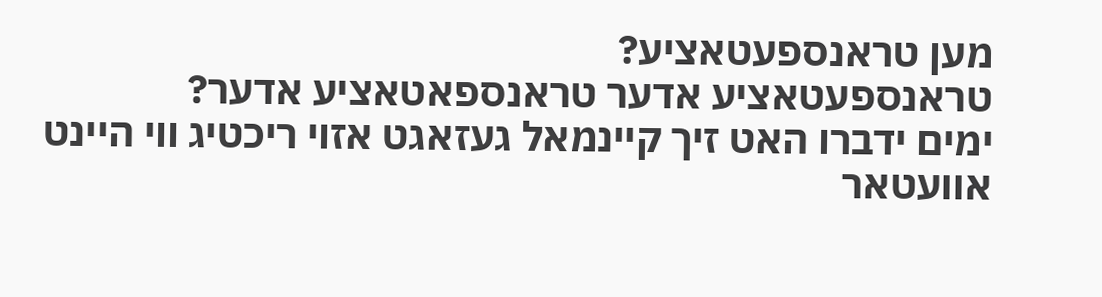מען טראנספעטאציע?
טראנספעטאציע אדער טראנספאטאציע אדער?
ימים ידברו האט זיך קיינמאל געזאגט אזוי ריכטיג ווי היינט
אוועטאר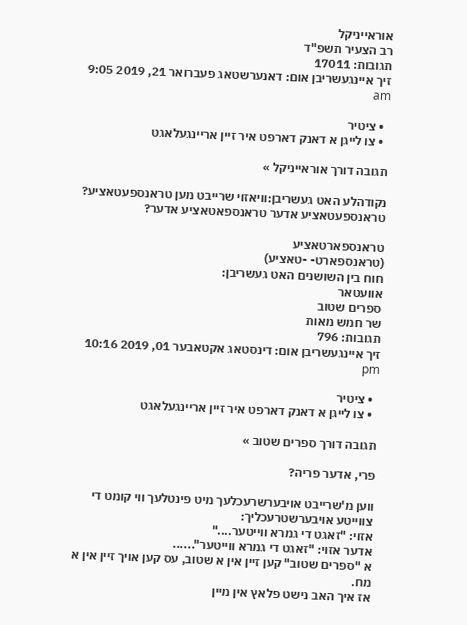אוראייניקל
רב הצעיר תשפ"ד
תגובות: 17011
זיך איינגעשריבן אום: דאנערשטאג פעברואר 21, 2019 9:05 am

  • ציטיר
  • צו לייגן א דאנק דארפט איר זיין אריינגעלאגט

תגובה דורך אוראייניקל »

נקודהלע האט געשריבן:וויאזוי שרייבט מען טראנספעטאציע?
טראנספעטאציע אדער טראנספאטאציע אדער?

טראנספארטאציע
(טראנספארט- -טאציע)
חוח בין השושנים האט געשריבן:
אוועטאר
ספרים שטוב
שר חמש מאות
תגובות: 796
זיך איינגעשריבן אום: דינסטאג אקטאבער 01, 2019 10:16 pm

  • ציטיר
  • צו לייגן א דאנק דארפט איר זיין אריינגעלאגט

תגובה דורך ספרים שטוב »

פרי, אדער פריה?

ווען מ'שרייבט אויבערשרעכלעך מיט פינטלעך ווי קומט די צווייטע אויבערשטרעכליך:
אזוי: "זאגט די גמרא ווייטער...."
אדער אזוי: "זאגט די גמרא ווייטער"......
א "ספרים שטוב" קען זיין אין א שטוב, עס קען אויך זיין אין א מח.
אז איך האב נישט פלאץ אין מיין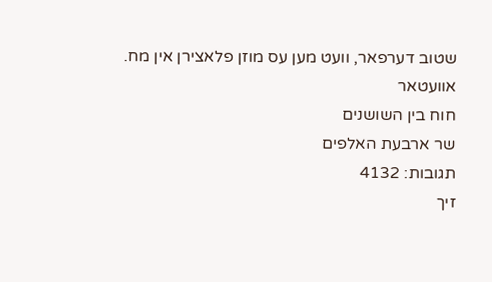שטוב דערפאר, וועט מען עס מוזן פלאצירן אין מח.
אוועטאר
חוח בין השושנים
שר ארבעת האלפים
תגובות: 4132
זיך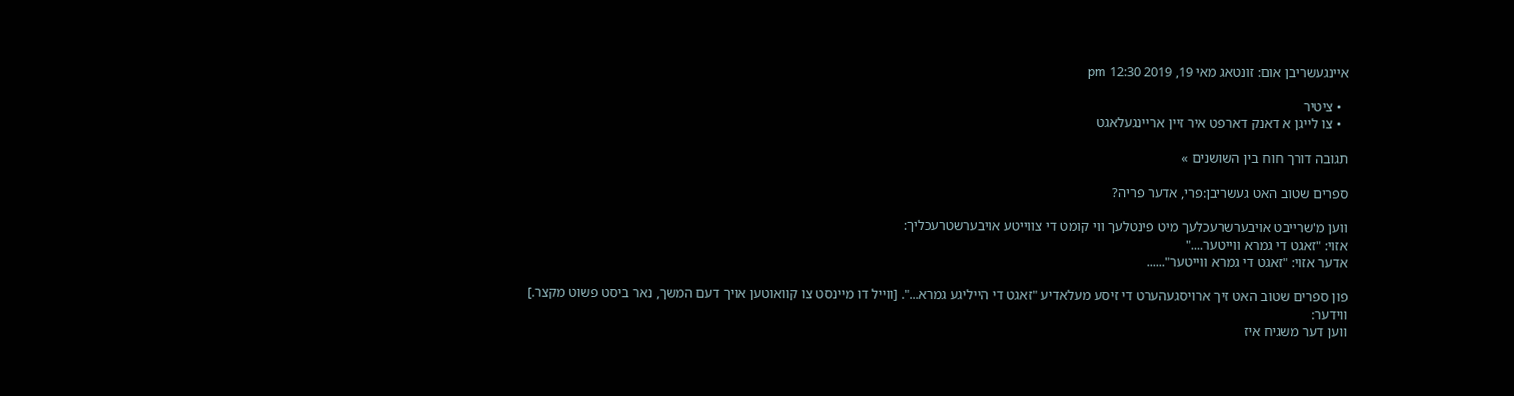איינגעשריבן אום: זונטאג מאי 19, 2019 12:30 pm

  • ציטיר
  • צו לייגן א דאנק דארפט איר זיין אריינגעלאגט

תגובה דורך חוח בין השושנים »

ספרים שטוב האט געשריבן:פרי, אדער פריה?

ווען מ'שרייבט אויבערשרעכלעך מיט פינטלעך ווי קומט די צווייטע אויבערשטרעכליך:
אזוי: "זאגט די גמרא ווייטער...."
אדער אזוי: "זאגט די גמרא ווייטער"......

פון ספרים שטוב האט זיך ארויסגעהערט די זיסע מעלאדיע "זאגט די הייליגע גמרא...". [ווייל דו מיינסט צו קוואוטען אויך דעם המשך, נאר ביסט פשוט מקצר.]
ווידער:
ווען דער משגיח איז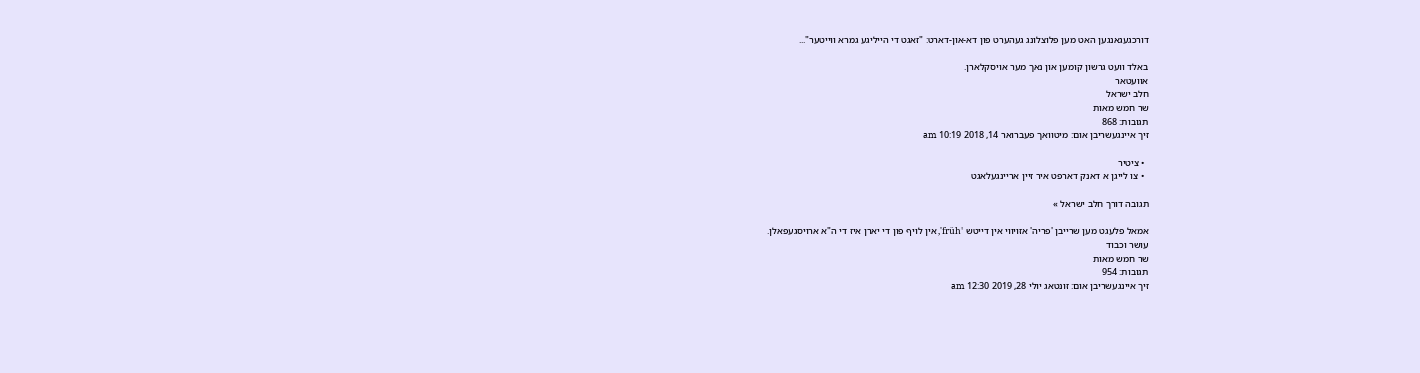דורכגעגאנגען האט מען פלוצלונג געהערט פון דא-און-דארט: "זאגט די הייליגע גמרא ווייטער"...

באלד וועט גרשון קומען און נאך מער אויסקלארן.
אוועטאר
חלב ישראל
שר חמש מאות
תגובות: 868
זיך איינגעשריבן אום: מיטוואך פעברואר 14, 2018 10:19 am

  • ציטיר
  • צו לייגן א דאנק דארפט איר זיין אריינגעלאגט

תגובה דורך חלב ישראל »

אמאל פלעגט מען שרייבן 'פריה' אזויווי אין דייטש 'früh', אין לויף פון די יארן איז די ה"א ארויסגעפאלן.
עושר וכבוד
שר חמש מאות
תגובות: 954
זיך איינגעשריבן אום: זונטאג יולי 28, 2019 12:30 am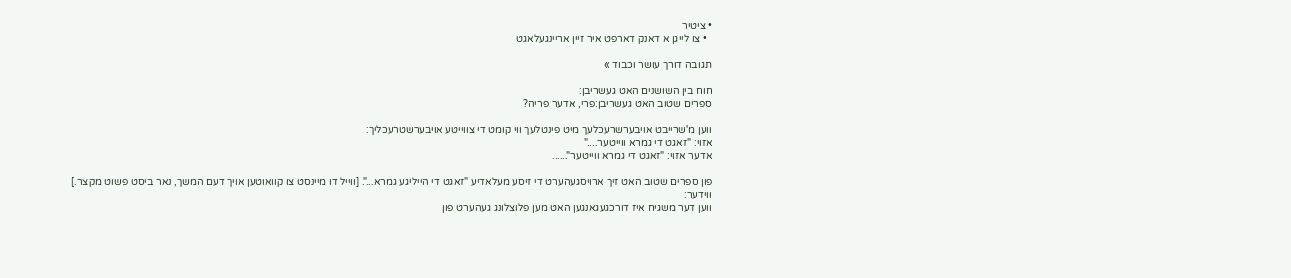• ציטיר
  • צו לייגן א דאנק דארפט איר זיין אריינגעלאגט

תגובה דורך עושר וכבוד »

חוח בין השושנים האט געשריבן:
ספרים שטוב האט געשריבן:פרי, אדער פריה?

ווען מ'שרייבט אויבערשרעכלעך מיט פינטלעך ווי קומט די צווייטע אויבערשטרעכליך:
אזוי: "זאגט די גמרא ווייטער...."
אדער אזוי: "זאגט די גמרא ווייטער"......

פון ספרים שטוב האט זיך ארויסגעהערט די זיסע מעלאדיע "זאגט די הייליגע גמרא...". [ווייל דו מיינסט צו קוואוטען אויך דעם המשך, נאר ביסט פשוט מקצר.]
ווידער:
ווען דער משגיח איז דורכגעגאנגען האט מען פלוצלונג געהערט פון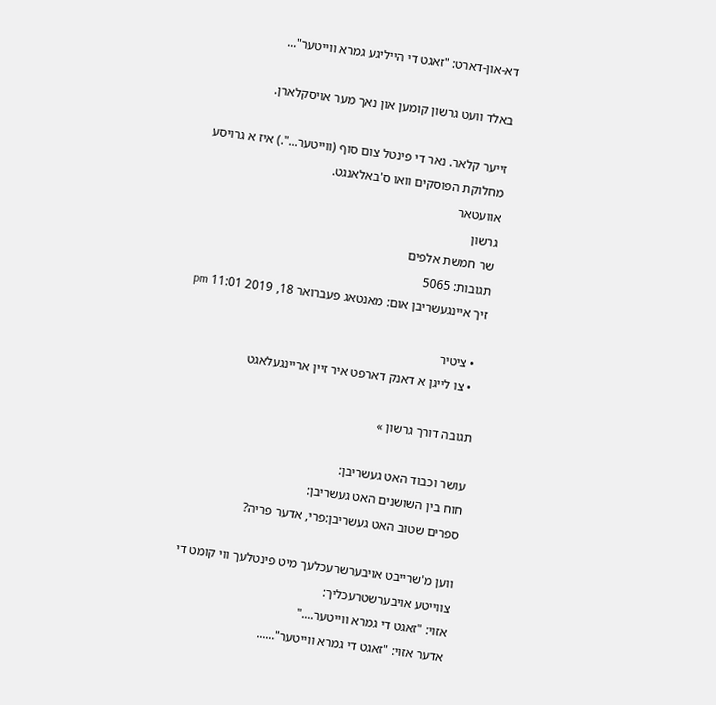דא-און-דארט: "זאגט די הייליגע גמרא ווייטער"...

באלד וועט גרשון קומען און נאך מער אויסקלארן.

זייער קלאר. נאר די פינטל צום סוף (ווייטער...".) איז א גרויסע מחלוקת הפוסקים וואו ס'באלאנגט.
אוועטאר
גרשון
שר חמשת אלפים
תגובות: 5065
זיך איינגעשריבן אום: מאנטאג פעברואר 18, 2019 11:01 pm

  • ציטיר
  • צו לייגן א דאנק דארפט איר זיין אריינגעלאגט

תגובה דורך גרשון »

עושר וכבוד האט געשריבן:
חוח בין השושנים האט געשריבן:
ספרים שטוב האט געשריבן:פרי, אדער פריה?

ווען מ'שרייבט אויבערשרעכלעך מיט פינטלעך ווי קומט די צווייטע אויבערשטרעכליך:
אזוי: "זאגט די גמרא ווייטער...."
אדער אזוי: "זאגט די גמרא ווייטער"......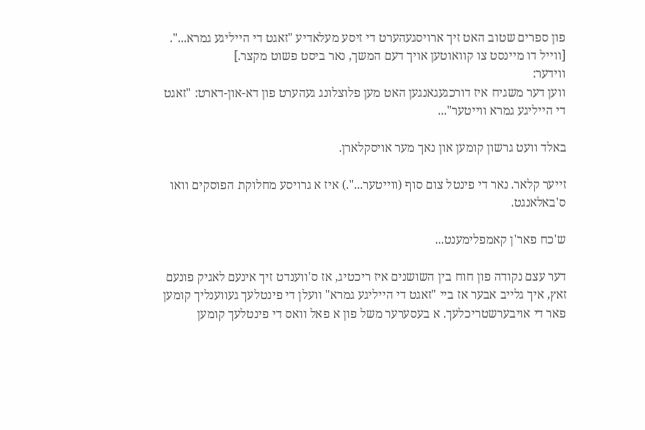פון ספרים שטוב האט זיך ארויסגעהערט די זיסע מעלאדיע "זאגט די הייליגע גמרא...". [ווייל דו מיינסט צו קוואוטען אויך דעם המשך, נאר ביסט פשוט מקצר.]
ווידער:
ווען דער משגיח איז דורכגעגאנגען האט מען פלוצלונג געהערט פון דא-און-דארט: "זאגט די הייליגע גמרא ווייטער"...

באלד וועט גרשון קומען און נאך מער אויסקלארן.

זייער קלאר. נאר די פינטל צום סוף (ווייטער...".) איז א גרויסע מחלוקת הפוסקים וואו ס'באלאנגט.

ש'כח פאר'ן קאמפלימענט...

דער עצם נקודה פון חוח בין השושנים איז ריכטיג, אז ס'ווענדט זיך אינעם לאגיק פונעם זאץ, איך גלייב אבער אז ביי "זאגט די הייליגע גמרא" וועלן די פינטלעך געווענליך קומען פאר די אויבערשטריכלעך. א בעסערער משל פון א פאל וואס די פינטלעך קומען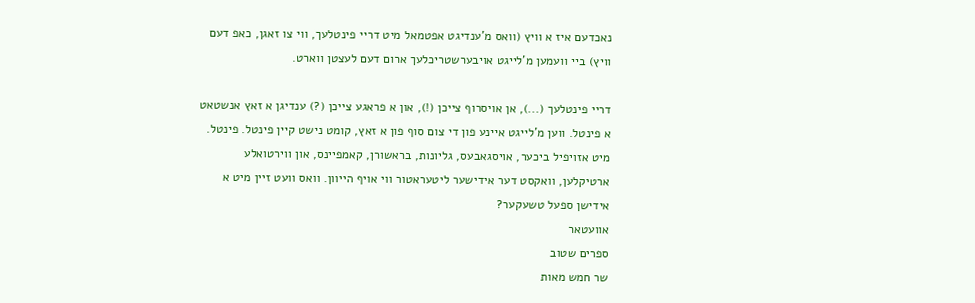נאכדעם איז א וויץ (וואס מ'ענדיגט אפטמאל מיט דריי פינטלעך, ווי צו זאגן, כאפ דעם וויץ) ביי וועמען מ'לייגט אויבערשטריכלעך ארום דעם לעצטן ווארט.

דריי פינטלעך (...), אן אויסרוף צייכן (!), און א פראגע צייכן (?) ענדיגן א זאץ אנשטאט א פינטל. ווען מ'לייגט איינע פון די צום סוף פון א זאץ, קומט נישט קיין פינטל. פינטל.
מיט אזויפיל ביכער, אויסגאבעס, גליונות, בראשורן, קאמפיינס, און ווירטואלע ארטיקלען, וואקסט דער אידישער ליטעראטור ווי אויף הייוון. וואס וועט זיין מיט א אידישן ספעל טשעקער?
אוועטאר
ספרים שטוב
שר חמש מאות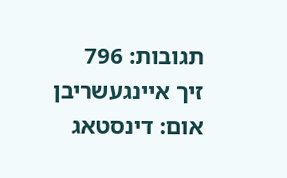תגובות: 796
זיך איינגעשריבן אום: דינסטאג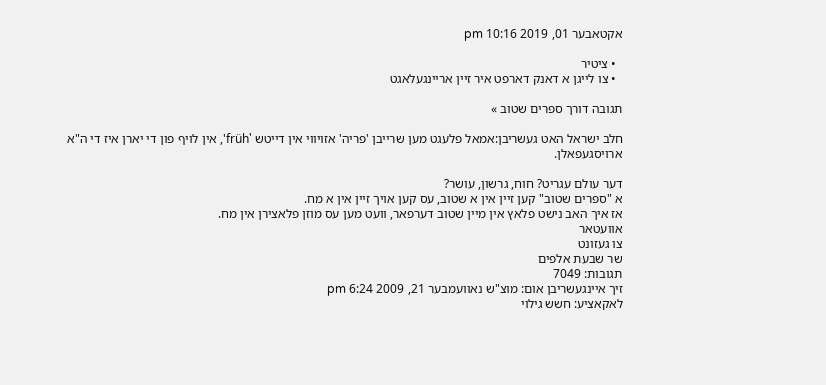אקטאבער 01, 2019 10:16 pm

  • ציטיר
  • צו לייגן א דאנק דארפט איר זיין אריינגעלאגט

תגובה דורך ספרים שטוב »

חלב ישראל האט געשריבן:אמאל פלעגט מען שרייבן 'פריה' אזויווי אין דייטש 'früh', אין לויף פון די יארן איז די ה"א ארויסגעפאלן.

דער עולם עגריט? חוח, גרשון, עושר?
א "ספרים שטוב" קען זיין אין א שטוב, עס קען אויך זיין אין א מח.
אז איך האב נישט פלאץ אין מיין שטוב דערפאר, וועט מען עס מוזן פלאצירן אין מח.
אוועטאר
צו געזונט
שר שבעת אלפים
תגובות: 7049
זיך איינגעשריבן אום: מוצ"ש נאוועמבער 21, 2009 6:24 pm
לאקאציע: חשש גילוי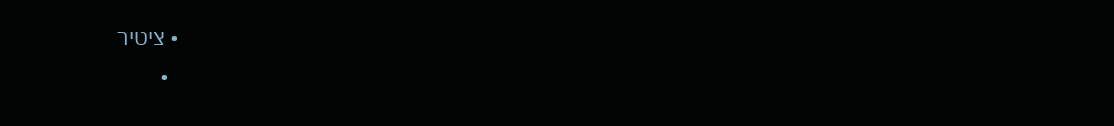• ציטיר
  •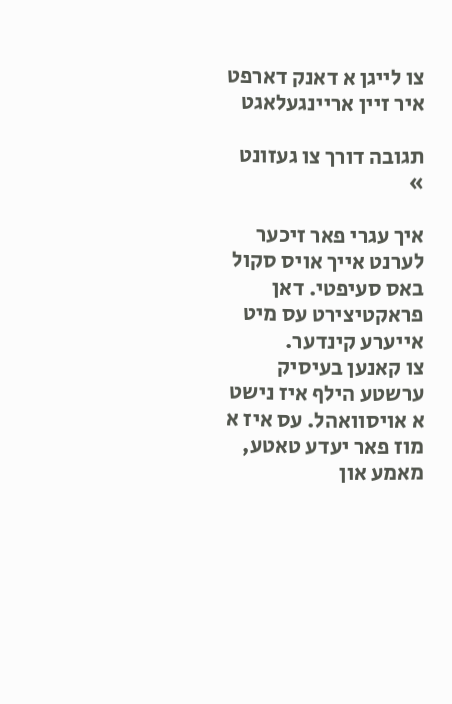צו לייגן א דאנק דארפט איר זיין אריינגעלאגט

תגובה דורך צו געזונט »

איך עגרי פאר זיכער
לערנט אייך אויס סקול באס סעיפטי. דאן פראקטיצירט עס מיט אייערע קינדער.
צו קאנען בעיסיק ערשטע הילף איז נישט א אויסוואהל. עס איז א מוז פאר יעדע טאטע, מאמע און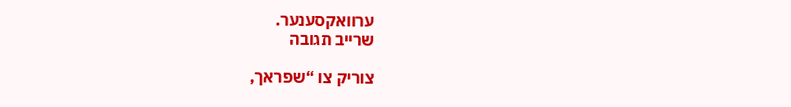ערוואקסענער.
שרייב תגובה

צוריק צו “שפראך,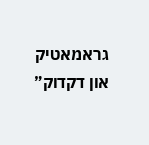גראמאטיק און דקדוק”